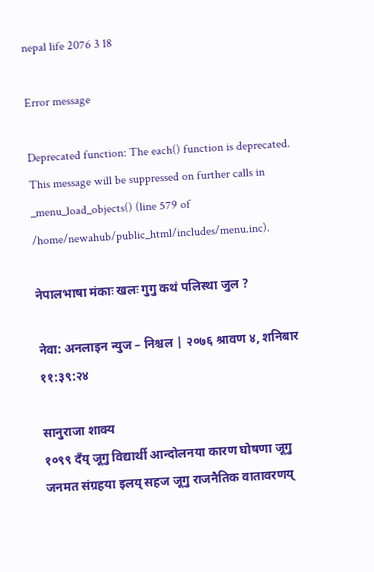nepal life 2076 3 18

Error message

Deprecated function: The each() function is deprecated. This message will be suppressed on further calls in _menu_load_objects() (line 579 of /home/newahub/public_html/includes/menu.inc).

नेपालभाषा मंकाः खलः गुगु कथं पलिस्था जुल ?

नेवा: अनलाइन न्युज – निश्चल | २०७६ श्रावण ४, शनिबार ११:३९:२४

सानुराजा शाक्य
१०९९ दँय् जूगु विद्यार्थी आन्दोलनया कारण घोषणा जूगु जनमत संग्रहया इलय् सहज जूगु राजनैतिक वातावरणय्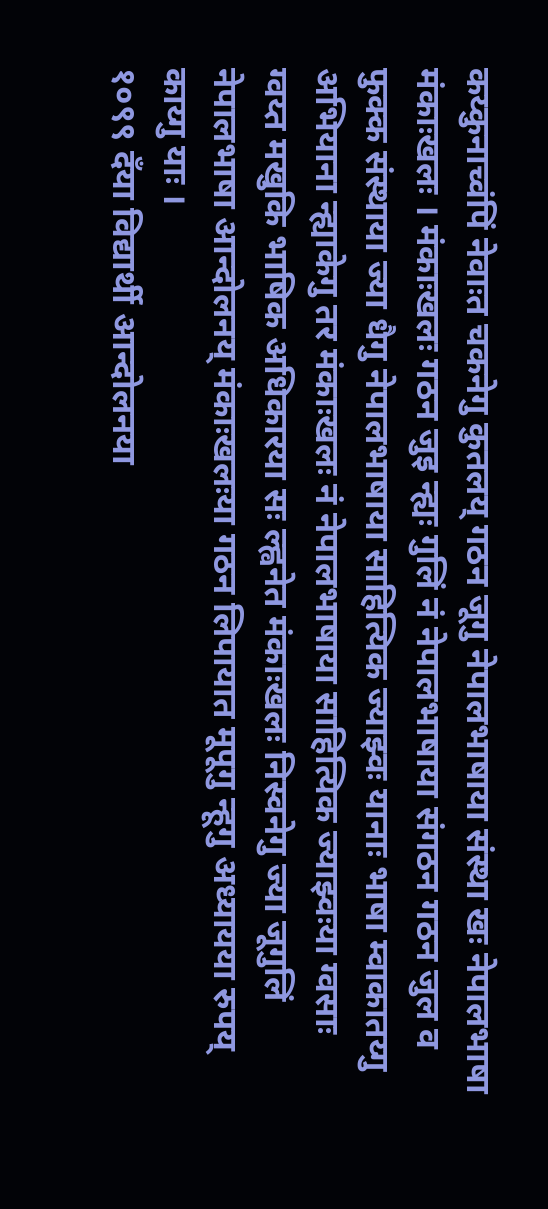कय्कुनाच्वंपिं नेवाःत चकनेगु कुतलय् गठन जूगु नेपालभाषाया संस्था खः नेपालभाषा मंकाःखलः । मंकाःखलः गठन जुइ न्ह्यः गुलिं नं नेपालभाषाया संगठन गठन जुल व फुक्क संस्थाया ज्या धैगु नेपालभाषाया साहित्यिक ज्याझ्वः यानाः भाषा म्वाकातय्गु अभियाना न्ह्याकेगु तर मंकाःखलः नं नेपालभाषाया साहित्यिक ज्याझ्वःया ग्वसाः ग्वय्त मखुकि भाषिक अधिकारया सः ल्ह्वनेत मंकाःखलः निस्वनेगु ज्या जूगुलिं नेपालभाषा आन्दोलनय् मंकाःखलःया गठन लिपायात मूपूगु न्हूगु अध्यायया रुपय् काय्गु याः ।
१०९९ दँया विद्यार्थी आन्दोलनया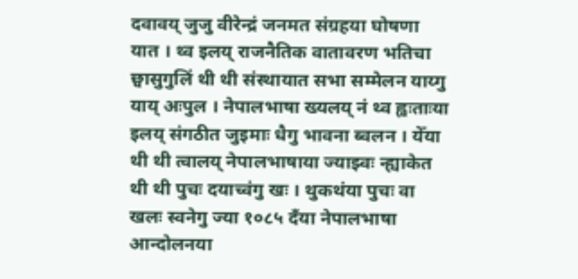दवावय् जुजु वीरेन्द्रं जनमत संग्रहया घोषणा यात । थ्व इलय् राजनैतिक वातावरण भतिचा छ्वासुगुलिं थी थी संस्थायात सभा सम्मेलन याय्गु याय् अःपुल । नेपालभाषा ख्यलय् नं थ्व ह्वःताःया इलय् संगठीत जुइमाः धैगु भावना ब्वलन । येँया थी थी त्वालय् नेपालभाषाया ज्याझ्वः न्ह्याकेत थी थी पुचः दयाच्वंगु खः । थुकथंया पुचः वा खलः स्वनेगु ज्या १०८५ दँया नेपालभाषा आन्दोलनया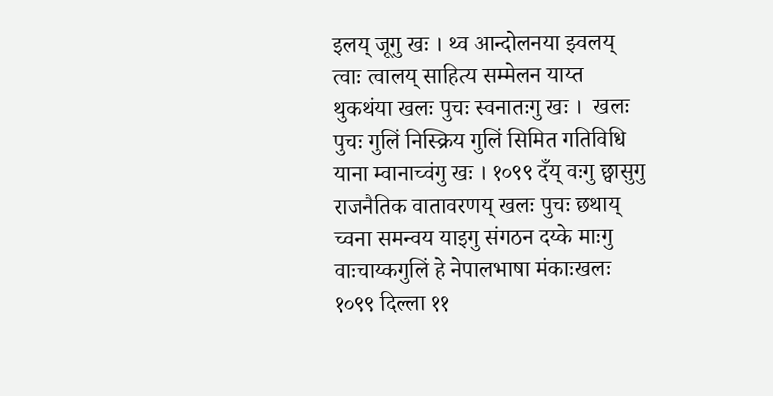इलय् जूगु खः । थ्व आन्दोलनया झ्वलय् त्वाः त्वालय् साहित्य सम्मेलन याय्त थुकथंया खलः पुचः स्वनातःगु खः ।  खलः पुचः गुलिं निस्क्रिय गुलिं सिमित गतिविधि याना म्वानाच्वंगु खः । १०९९ दँय् वःगु छ्वासुगु राजनैतिक वातावरणय् खलः पुचः छथाय् च्वना समन्वय याइगु संगठन दय्के माःगु वाःचाय्कगुलिं हे नेपालभाषा मंकाःखलः १०९९ दिल्ला ११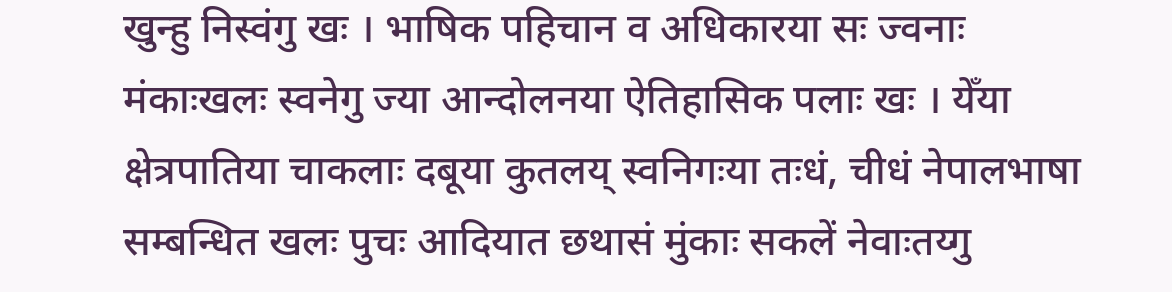खुन्हु निस्वंगु खः । भाषिक पहिचान व अधिकारया सः ज्वनाः  मंकाःखलः स्वनेगु ज्या आन्दोलनया ऐतिहासिक पलाः खः । येँया क्षेत्रपातिया चाकलाः दबूया कुतलय् स्वनिगःया तःधं, चीधं नेपालभाषा सम्बन्धित खलः पुचः आदियात छथासं मुंकाः सकलें नेवाःतय्गु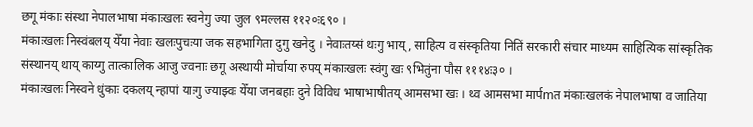छगू मंकाः संस्था नेपालभाषा मंकाःखलः स्वनेगु ज्या जुल ९मल्लस ११२०ः६९० ।
मंकाःखलः निस्वंबलय् येँया नेवाः खलःपुचःया जक सहभागिता दुगु खनेदु । नेवाःतय्सं थःगु भाय्, साहित्य व संस्कृतिया नितिं सरकारी संचार माध्यम साहित्यिक सांस्कृतिक संस्थानय् थाय् काय्गु तात्कालिक आजु ज्वनाः छगू अस्थायी मोर्चाया रुपय् मंकाःखलः स्वंगु खः ९भितुंना पौस १११४ः३० ।
मंकाःखलः निस्वने धुंकाः दकलय् न्हापां याःगु ज्याझ्वः येँया जनबहाः दुने विविध भाषाभाषीतय् आमसभा खः । थ्व आमसभा मार्पmत मंकाःखलकं नेपालभाषा व जातिया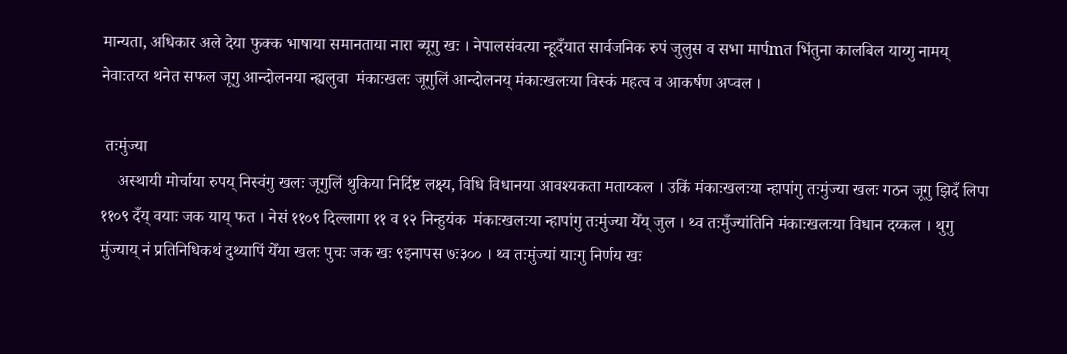मान्यता, अधिकार अले देया फुक्क भाषाया समानताया नारा ब्यूगु खः । नेपालसंवत्या न्हूदँयात सार्वजनिक रुपं जुलुस व सभा मार्पmत भिंतुना कालबिल याय्गु नामय् नेवाःतय्त थनेत सफल जूगु आन्दोलनया न्ह्यलुवा  मंकाःखलः जूगुलिं आन्दोलनय् मंकाःखलःया विस्कं महत्व व आकर्षण अप्वल ।

 तःमुंज्या
    अस्थायी मोर्चाया रुपय् निस्वंगु खलः जूगुलिं थुकिया निर्दिष्ट लक्ष्य, विधि विधानया आवश्यकता मताय्कल । उकिं मंकाःखलःया न्हापांगु तःमुंज्या खलः गठन जूगु झिदँ लिपा ११०९ दँय् वयाः जक याय् फत । नेसं ११०९ दिल्लागा ११ व १२ निन्हुयंक  मंकाःखलःया न्हापांगु तःमुंज्या येँय् जुल । थ्व तःमुँज्यांतिनि मंकाःखलःया विधान दय्कल । थुगु मुंज्याय् नं प्रतिनिधिकथं दुथ्यापिं येँया खलः पुचः जक खः ९इनापस ७ः३०० । थ्व तःमुंज्यां याःगु निर्णय खः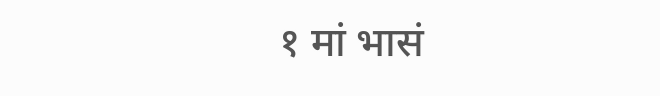१ मां भासं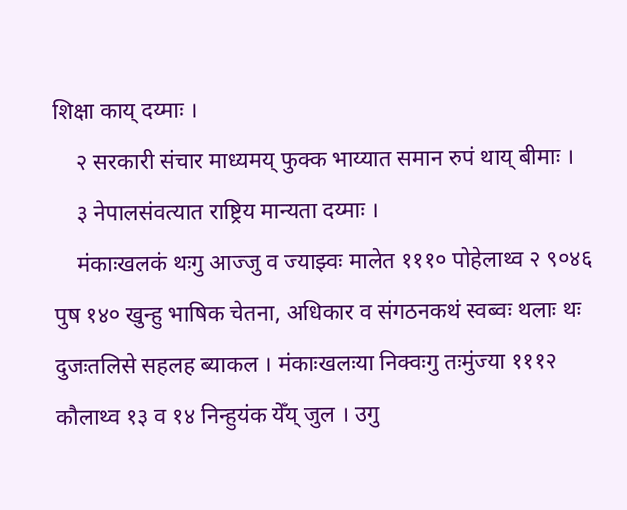शिक्षा काय् दय्माः ।
    २ सरकारी संचार माध्यमय् फुक्क भाय्यात समान रुपं थाय् बीमाः ।
    ३ नेपालसंवत्यात राष्ट्रिय मान्यता दय्माः ।
    मंकाःखलकं थःगु आज्जु व ज्याझ्वः मालेत १११० पोहेलाथ्व २ ९०४६ पुष १४० खुन्हु भाषिक चेतना, अधिकार व संगठनकथं स्वब्वः थलाः थः दुजःतलिसे सहलह ब्याकल । मंकाःखलःया निक्वःगु तःमुंज्या १११२ कौलाथ्व १३ व १४ निन्हुयंक येँय् जुल । उगु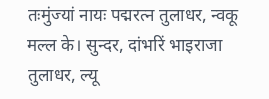तःमुंज्यां नायः पद्मरत्न तुलाधर, न्वकू मल्ल के। सुन्दर, दांभरिं भाइराजा तुलाधर, ल्यू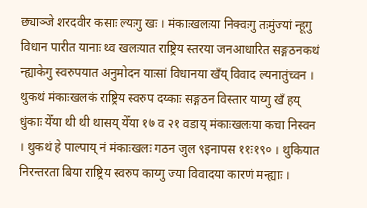छ्याञ्जे शरदवीर कसाः ल्यःगु खः । मंकाःखलःया निक्वःगु तःमुंज्यां न्हूगु विधान पारीत यानाः थ्व खलःयात राष्ट्रिय स्तरया जनआधारित सङ्गठनकथं न्ह्याकेगु स्वरुपयात अनुमोदन याःसां विधानया खँय् विवाद ल्यनातुंच्वन । थुकथं मंकाःखलकं राष्ट्रिय स्वरुप दय्काः सङ्गठन विस्तार याय्गु खँ हय् धुंकाः येँया थी थी थासय् येँया १७ व २१ वडाय् मंकाःखलःया कचा निस्वन । थुकथं हे पाल्पाय् नं मंकाःखलः गठन जुल ९इनापस ११ः१९० । थुकियात निरन्तरता बिया राष्ट्रिय स्वरुप काय्गु ज्या विवादया कारणं मन्ह्याः ।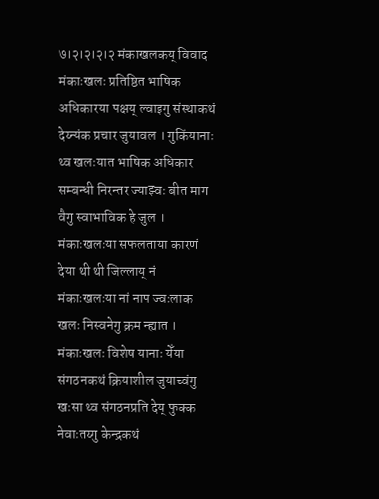७।२।२।२।२ मंकाखलकय् विवाद
मंकाःखलः प्रतिष्ठित भाषिक अधिकारया पक्षय् ल्वाइगु संस्थाकथं देय्न्यंक प्रचार जुयावल । गुकिंयानाः थ्व खलःयात भाषिक अधिकार सम्बन्धी निरन्तर ज्याझ्वः बीत माग वैगु स्वाभाविक हे जुल ।  मंकाःखलःया सफलताया कारणं देया थी थी जिल्लाय् नं  मंकाःखलःया नां नाप ज्वःलाक खलः निस्वनेगु क्रम न्ह्यात ।  मंकाःखलः विशेष यानाः येँया संगठनकथं क्रियाशील जुयाच्वंगु खःसा थ्व संगठनप्रति देय् फुक्क नेवाःतय्गु केन्द्रकथं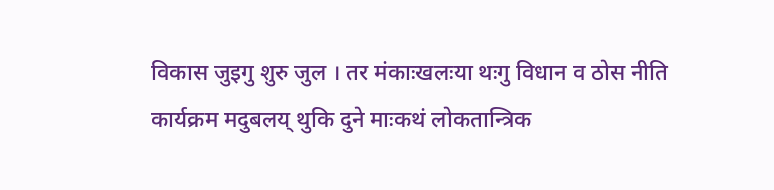विकास जुइगु शुरु जुल । तर मंकाःखलःया थःगु विधान व ठोस नीति कार्यक्रम मदुबलय् थुकि दुने माःकथं लोकतान्त्रिक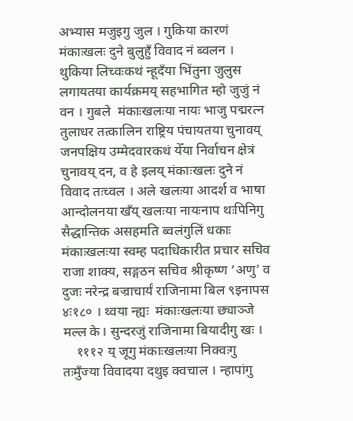अभ्यास मजुइगु जुल । गुकिया कारणं मंकाःखलः दुने बुलुहुँ विवाद नं ब्वलन । थुकिया लिच्वःकथं न्हूदँया भिंतुना जुलुस लगायतया कार्यक्रमय् सहभागित म्हो जुजुं नं वन । गुबले  मंकाःखलःया नायः भाजु पद्मरत्न तुलाधर तत्कालिन राष्ट्रिय पंचायतया चुनावय् जनपक्षिय उम्मेदवारकथं येँया निर्वाचन क्षेत्रं चुनावय् दन, व हे इलय् मंकाःखलः दुने नं विवाद तःच्वल । अले खलःया आदर्श व भाषा आन्दोलनया खँय् खलःया नायःनाप थःपिनिगु सैद्धान्तिक असहमति ब्वलंगुलिं धकाः  मंकाःखलःया स्वम्ह पदाधिकारीत प्रचार सचिव राजा शाक्य, सङ्गठन सचिव श्रीकृष्ण ‘अणु’ व दुजः नरेन्द्र बज्राचार्यं राजिनामा बिल ९इनापस ४ः१८० । थ्वया न्ह्यः  मंकाःखलःया छ्याञ्जे मल्ल के। सुन्दरजुं राजिनामा बियादीगु खः ।
    १११२ य् जूगु मंकाःखलःया निक्वःगु तःमुँज्या विवादया दथुइ क्वचाल । न्हापांगु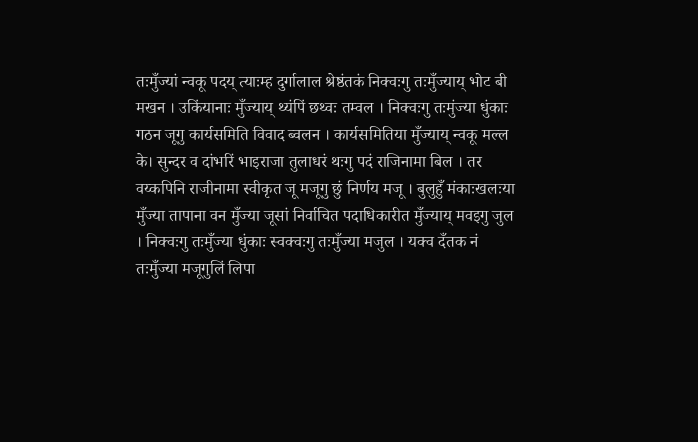तःमुँज्यां न्वकू पदय् त्याःम्ह दुर्गालाल श्रेष्ठंतकं निक्वःगु तःमुँज्याय् भोट बी मखन । उकिंयानाः मुँज्याय् थ्यंपिं छथ्वः तम्वल । निक्वःगु तःमुंज्या धुंकाः गठन जूगु कार्यसमिति विवाद ब्वलन । कार्यसमितिया मुँज्याय् न्वकू मल्ल के। सुन्दर व दांभरिं भाइराजा तुलाधरं थःगु पदं राजिनामा बिल । तर वय्कपिनि राजीनामा स्वीकृत जू मजूगु छुं निर्णय मजू । बुलुहुँ मंकाःखलःया मुँज्या तापाना वन मुँज्या जूसां निर्वाचित पदाधिकारीत मुँज्याय् मवइगु जुल । निक्वःगु तःमुँज्या धुंकाः स्वक्वःगु तःमुँज्या मजुल । यक्व दँतक नं तःमुँज्या मजूगुलिं लिपा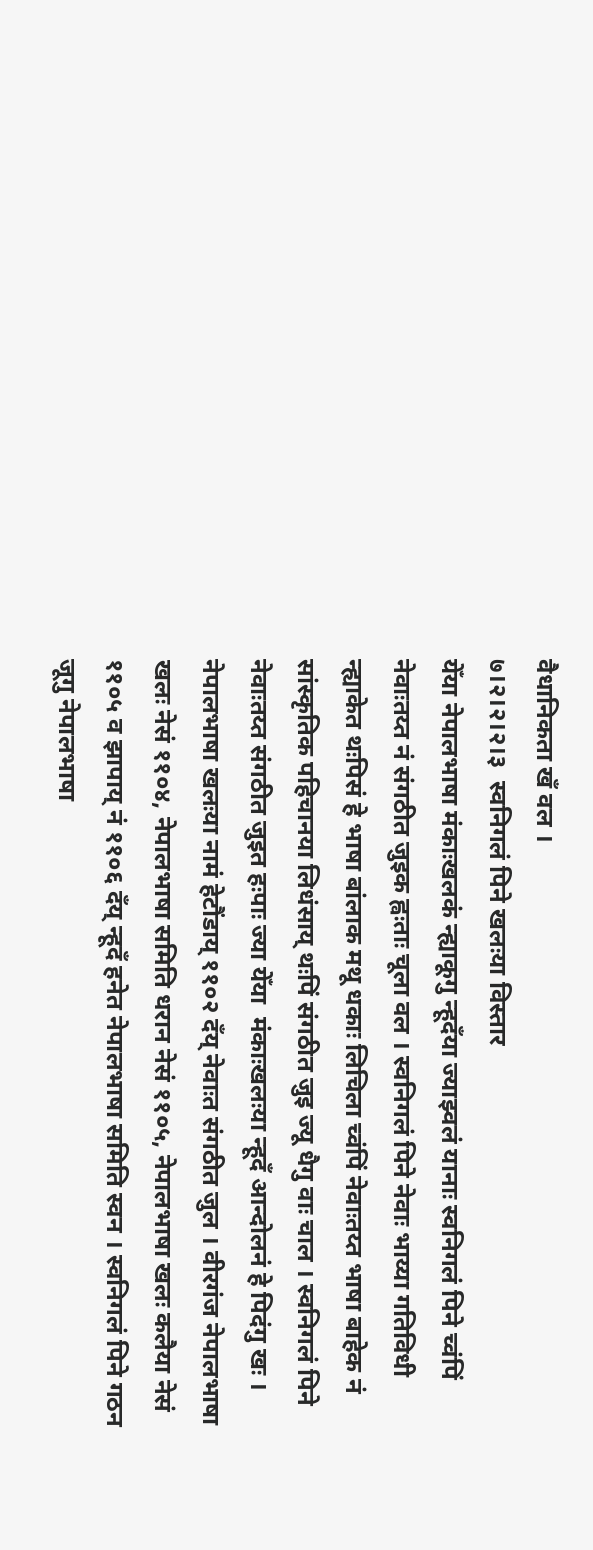वैधानिकता खँ वल ।
७।२।२।२।३  स्वनिगलं पिने खलःया विस्तार
येँया नेपालभाषा मंकाःखलकं न्ह्याकूगु न्हूदँया ज्याझ्वलं यानाः स्वनिगलं पिने च्वंपिं नेवाःतय्त नं संगठीत जुइक ह्वःताः चूला वल । स्वनिगलं पिने नेवाः भाय्या गतिविधी न्ह्याकेत थःपिसं हे भाषा बांलाक मथू धकाः लिचिला च्वंपिं नेवाःतय्त भाषा बाहेक नं सांस्कृतिक पहिचानया लिधंसाय् थःपिं संगठीत जुइ ज्यू धैगु वाः चाल । स्वनिगलं पिने नेवाःतय्त संगठीत जुइत हःपाः ज्या येँया  मंकाःखलःया न्हूदँ आन्दोलनं हे पिदंगु खः । नेपालभाषा खलःया नामं हेटौंडाय् ११०२ दँय् नेवाःत संगठीत जुल । वीरगंज नेपालभाषा खलः नेसं ११०४, नेपालभाषा समिति धरान नेसं ११०५, नेपालभाषा खलः कलैया नेसं ११०५ व झापाय् नं ११०६ दँय् न्हूदँ हनेत नेपालभाषा समिति स्वन । स्वनिगलं पिने गठन जूगु नेपालभाषा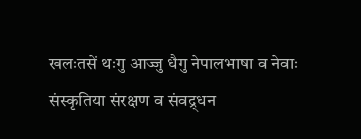खलःतसें थःगु आज्जु धैगु नेपालभाषा व नेवाः संस्कृतिया संरक्षण व संवद्र्धन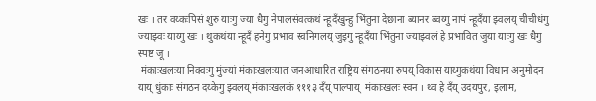खः । तर वय्कःपिसं शुरु याःगु ज्या धैगु नेपालसंवत्कथं न्हूदँखुन्हु भिंतुना देछाना ब्यानर ब्वय्गु नापं न्हूदँया झ्वलय् चीचीधंगु ज्याझ्वः याय्गु खः । थुकथंया न्हूदँ हनेगु प्रभाव स्वनिगलय् जुइगु न्हूदँया भिंतुना ज्याझ्वलं हे प्रभावित जुया याःगु खः धैगु स्पष्ट जू ।
 मंकाःखलःया निक्वःगु मुंज्यां मंकाःखलःयात जनआधारित राष्ट्रिय संगठनया रुपय् विकास याय्गुकथंया विधान अनुमोदन याय् धुंकाः संगठन दय्केगु झ्वलय् मंकाःखलकं १११३ दँय् पाल्पाय्  मंकाःखलः स्वन । थ्व हे दँय् उदयपुर, इलाम,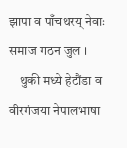झापा व पाँचथरय् नेवाः समाज गठन जुल ।
    थुकी मध्ये हेटौंडा व वीरगंजया नेपालभाषा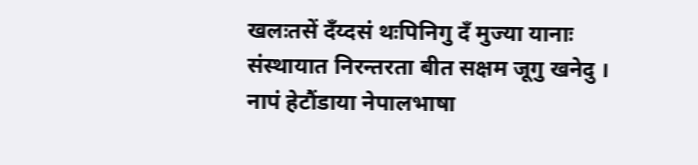खलःतसें दँय्दसं थःपिनिगु दँ मुज्या यानाः संस्थायात निरन्तरता बीत सक्षम जूगु खनेदु । नापं हेटौंडाया नेपालभाषा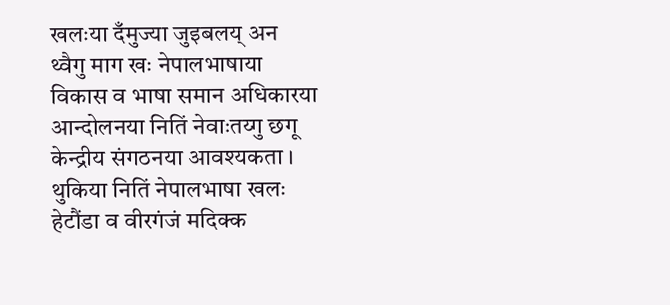खलःया दँमुज्या जुइबलय् अन थ्वैगु माग खः नेपालभाषाया विकास व भाषा समान अधिकारया आन्दोलनया नितिं नेवाःतय्गु छगू केन्द्रीय संगठनया आवश्यकता । थुकिया नितिं नेपालभाषा खलः हेटौंडा व वीरगंजं मदिक्क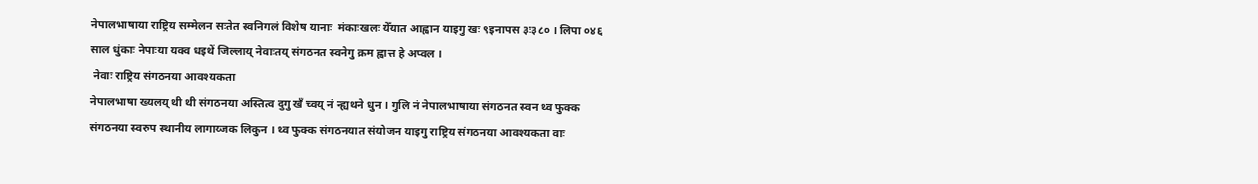नेपालभाषाया राष्ट्रिय सम्मेलन सःतेत स्वनिगलं विशेष यानाः  मंकाःखलः येँयात आह्वान याइगु खः ९इनापस ३ः३८० । लिपा ०४६ साल धुंकाः नेपाःया यक्व धइथें जिल्लाय् नेवाःतय् संगठनत स्वनेगु क्रम ह्वात्त हे अप्वल ।
 नेवाः राष्ट्रिय संगठनया आवश्यकता
नेपालभाषा ख्यलय् थी थी संगठनया अस्तित्व दुगु खँ च्वय् नं न्ह्यथने धुन । गुलि नं नेपालभाषाया संगठनत स्वन थ्व फुक्क संगठनया स्वरुप स्थानीय लागाय्जक लिकुन । थ्व फुक्क संगठनयात संयोजन याइगु राष्ट्रिय संगठनया आवश्यकता वाः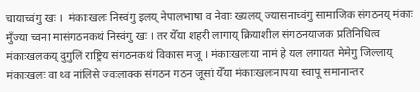चायाच्वंगु खः ।  मंकाःखलः निस्वंगु इलय् नेपालभाषा व नेवाः ख्यलय् ज्यासनाच्वंगु सामाजिक संगठनय् मंकाः मुँज्या च्वना मासंगठनकथं निस्वंगु खः । तर येँया शहरी लागाय् क्रियाशील संगठनयाजक प्रतिनिधित्व मंकाःखलकय् दुगुलिं राष्ट्रिय संगठनकथं विकास मजू । मंकाःखलःया नामं हे यल लगायत मेमेगु जिल्लाय् मंकाःखलः वा थ्व नांलिसे ज्वःलाक्क संगठन गठन जूसां येँया मंकाःखलःनापया स्वापू समानान्तर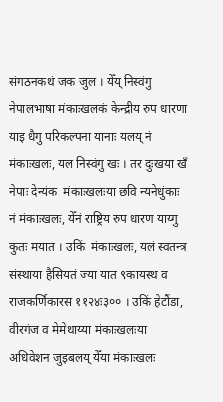संगठनकथं जक जुल । येँय् निस्वंगु नेपालभाषा मंकाःखलकं केन्द्रीय रुप धारणा याइ धैगु परिकल्पना यानाः यलय् नं  मंकाःखलः, यल निस्वंगु खः । तर दुःखया खँ नेपाः देन्यंक  मंकाःखलःया छवि न्यनेधुंकाः नं मंकाःखलः, येँनं राष्ट्रिय रुप धारण याय्गु कुतः मयात । उकिं  मंकाःखलः, यलं स्वतन्त्र संस्थाया हैसियतं ज्या यात ९कायस्थ व राजकर्णिकारस ११२४ः३०० । उकिं हेटौंडा, वीरगंज व मेमेथाय्या मंकाःखलःया अधिवेशन जुइबलय् येँया मंकाःखलः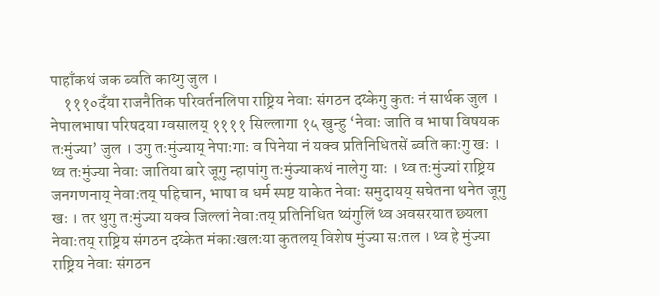पाहाँकथं जक ब्वति काय्गु जुल ।
    १११०दँया राजनैतिक परिवर्तनलिपा राष्ट्रिय नेवाः संगठन दय्केगु कुतः नं सार्थक जुल । नेपालभाषा परिषदया ग्वसालय् ११११ सिल्लागा १५ खुन्हु ‘नेवाः जाति व भाषा विषयक तःमुंज्या’ जुल । उगु तःमुंज्याय् नेपाःगाः व पिनेया नं यक्व प्रतिनिधितसें ब्वति काःगु खः । थ्व तःमुंज्या नेवाः जातिया बारे जूगु न्हापांगु तःमुंज्याकथं नालेगु याः । थ्व तःमुंज्यां राष्ट्रिय जनगणनाय् नेवाःतय् पहिचान, भाषा व धर्म स्पष्ट याकेत नेवाः समुदायय् सचेतना थनेत जूगु खः । तर थुगु तःमुंज्या यक्व जिल्लां नेवाःतय् प्रतिनिधित थ्यंगुलिं थ्व अवसरयात छ्यला नेवाःतय् राष्ट्रिय संगठन दय्केत मंकाःखलःया कुतलय् विशेष मुंज्या सःतल । थ्व हे मुंज्या राष्ट्रिय नेवाः संगठन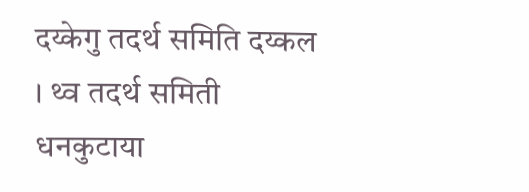दय्केगु तदर्थ समिति दय्कल । थ्व तदर्थ समिती धनकुटाया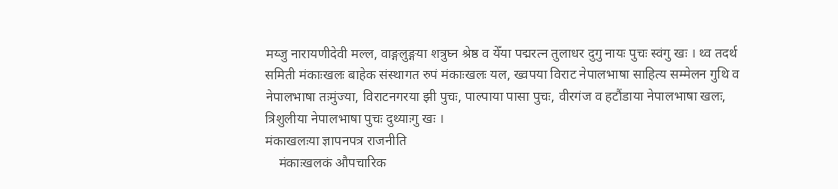मय्जु नारायणीदेवी मल्ल, वाङ्गलुङ्गया शत्रुघ्न श्रेष्ठ व येँया पद्मरत्न तुलाधर दुगु नायः पुचः स्वंगु खः । थ्व तदर्थ समिती मंकाःखलः बाहेक संस्थागत रुपं मंकाःखलः यल, ख्वपया विराट नेपालभाषा साहित्य सम्मेलन गुथि व नेपालभाषा तःमुंज्या, विराटनगरया झी पुचः, पाल्पाया पासा पुचः, वीरगंज व हटौंडाया नेपालभाषा खलः, त्रिशुलीया नेपालभाषा पुचः दुथ्याःगु खः ।
मंकाखलःया ज्ञापनपत्र राजनीति
    मंकाःखलकं औपचारिक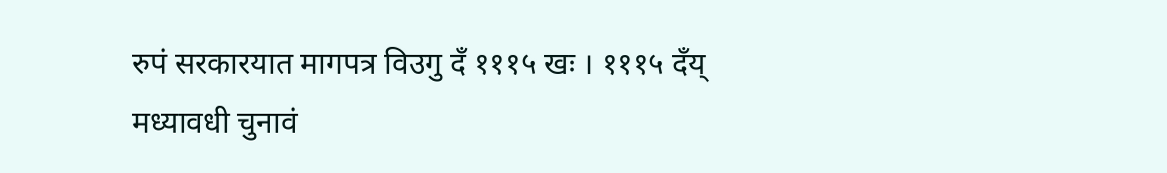रुपं सरकारयात मागपत्र विउगु दँ १११५ खः । १११५ दँय् मध्यावधी चुनावं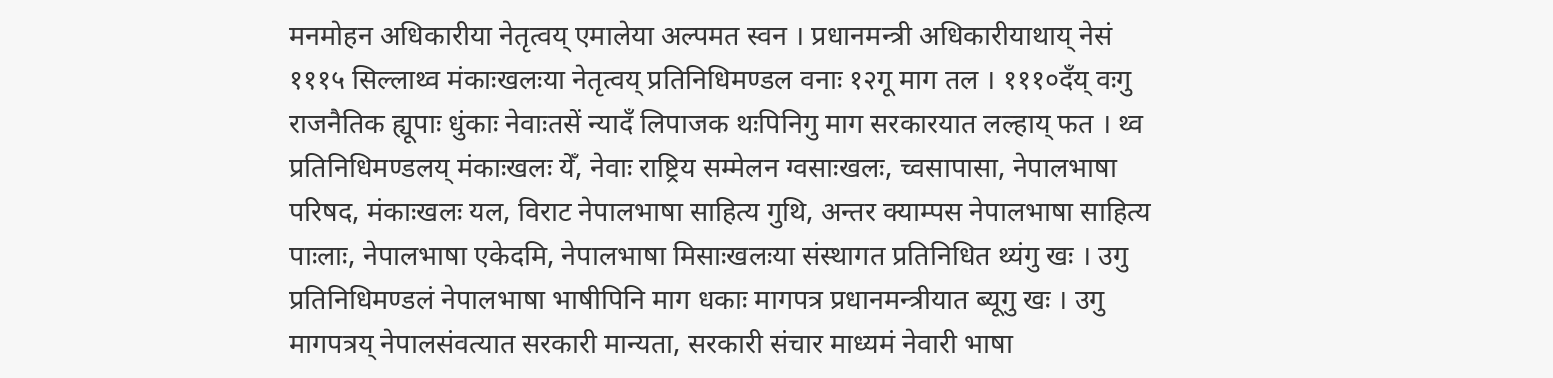मनमोहन अधिकारीया नेतृत्वय् एमालेया अल्पमत स्वन । प्रधानमन्त्री अधिकारीयाथाय् नेसं १११५ सिल्लाथ्व मंकाःखलःया नेतृत्वय् प्रतिनिधिमण्डल वनाः १२गू माग तल । १११०दँय् वःगु राजनैतिक ह्यूपाः धुंकाः नेवाःतसें न्यादँ लिपाजक थःपिनिगु माग सरकारयात लल्हाय् फत । थ्व प्रतिनिधिमण्डलय् मंकाःखलः येँ, नेवाः राष्ट्रिय सम्मेलन ग्वसाःखलः, च्वसापासा, नेपालभाषा परिषद, मंकाःखलः यल, विराट नेपालभाषा साहित्य गुथि, अन्तर क्याम्पस नेपालभाषा साहित्य पाःलाः, नेपालभाषा एकेदमि, नेपालभाषा मिसाःखलःया संस्थागत प्रतिनिधित थ्यंगु खः । उगु प्रतिनिधिमण्डलं नेपालभाषा भाषीपिनि माग धकाः मागपत्र प्रधानमन्त्रीयात ब्यूगु खः । उगु मागपत्रय् नेपालसंवत्यात सरकारी मान्यता, सरकारी संचार माध्यमं नेवारी भाषा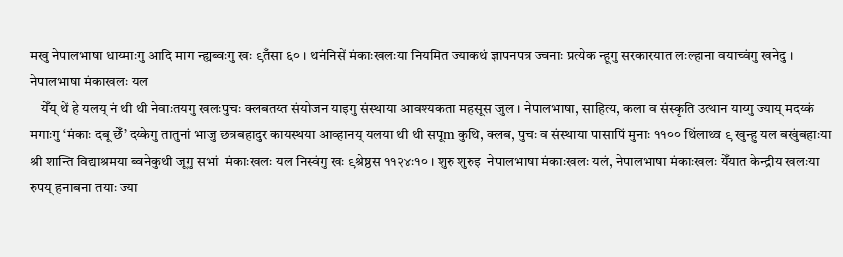मखु नेपालभाषा धाय्माःगु आदि माग न्ह्यब्वःगु खः ९तँसा ६० । थनंनिसें मंकाःखलःया नियमित ज्याकथं ज्ञापनपत्र ज्वनाः प्रत्येक न्हूगु सरकारयात लःल्हाना वयाच्वंगु खनेदु ।
नेपालभाषा मंकाखलः यल
    येँय् थें हे यलय् नं थी थी नेवाःतयगु खलःपुचः क्लबतय्त संयोजन याइगु संस्थाया आवश्यकता महसूस जुल । नेपालभाषा, साहित्य, कला व संस्कृति उत्थान याय्गु ज्याय् मदय्कं मगाःगु ‘मंकाः दबू छेँ’ दय्केगु तातुनां भाजु छत्रबहादुर कायस्थया आव्हानय् यलया थी थी सपूm कुथि, क्लब, पुचः व संस्थाया पासापिं मुनाः ११०० थिंलाथ्व ९ खुन्हु यल बखुंबहाःया श्री शान्ति विद्याश्रमया ब्वनेकुथी जूगु सभां  मंकाःखलः यल निस्वंगु खः ९श्रेष्ठस ११२४ः१० । शुरु शुरुइ  नेपालभाषा मंकाःखलः यलं, नेपालभाषा मंकाःखलः येँयात केन्द्रीय खलःया रुपय् हनाबना तयाः ज्या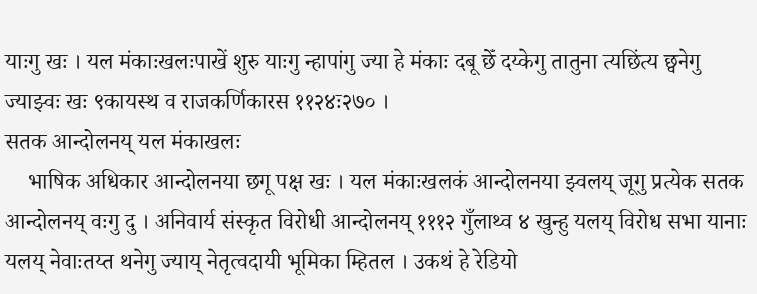याःगु खः । यल मंकाःखलःपाखें शुरु याःगु न्हापांगु ज्या हे मंकाः दबू छेँ दय्केगु तातुना त्यछिंत्य छ्वनेगु ज्याझ्वः खः ९कायस्थ व राजकर्णिकारस ११२४ः२७० ।
सतक आन्दोलनय् यल मंकाखलः
    भाषिक अधिकार आन्दोलनया छगू पक्ष खः । यल मंकाःखलकं आन्दोलनया झ्वलय् जूगु प्रत्येक सतक आन्दोलनय् वःगु दु । अनिवार्य संस्कृत विरोधी आन्दोलनय् १११२ गुँलाथ्व ४ खुन्हु यलय् विरोध सभा यानाः यलय् नेवाःतय्त थनेगु ज्याय् नेतृत्वदायी भूमिका म्हितल । उकथं हे रेडियो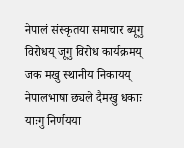नेपालं संस्कृतया समाचार ब्यूगु विरोधय् जूगु विरोध कार्यक्रमय् जक मखु स्थानीय निकायय् नेपालभाषा छ्यले दैमखु धकाः याःगु निर्णयया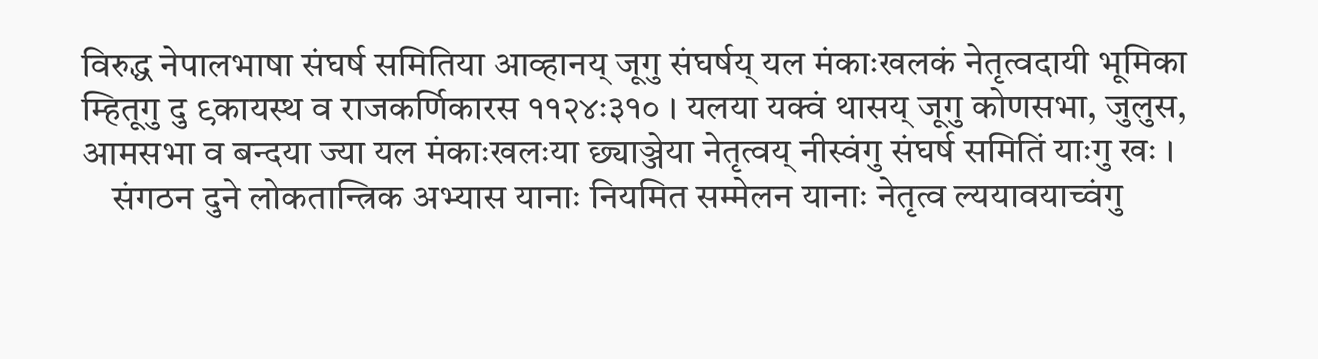विरुद्ध नेपालभाषा संघर्ष समितिया आव्हानय् जूगु संघर्षय् यल मंकाःखलकं नेतृत्वदायी भूमिका म्हितूगु दु ९कायस्थ व राजकर्णिकारस ११२४ः३१० । यलया यक्वं थासय् जूगु कोणसभा, जुलुस, आमसभा व बन्दया ज्या यल मंकाःखलःया छ्याञ्जेया नेतृत्वय् नीस्वंगु संघर्ष समितिं याःगु खः ।
    संगठन दुने लोकतान्त्रिक अभ्यास यानाः नियमित सम्मेलन यानाः नेतृत्व ल्ययावयाच्वंगु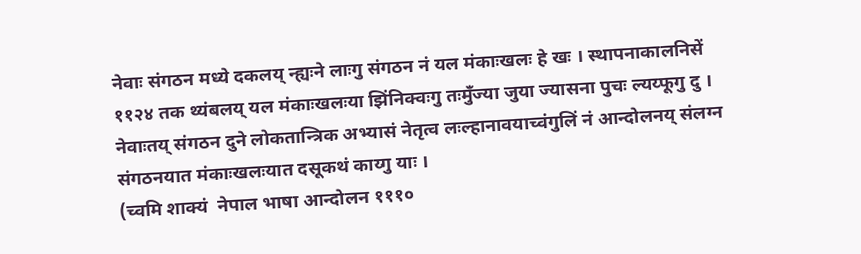नेवाः संगठन मध्ये दकलय् न्ह्यःने लाःगु संगठन नं यल मंकाःखलः हे खः । स्थापनाकालनिसें ११२४ तक थ्यंबलय् यल मंकाःखलःया झिंनिक्वःगु तःमुँज्या जुया ज्यासना पुचः ल्यय्फूगु दु । नेवाःतय् संगठन दुने लोकतान्त्रिक अभ्यासं नेतृत्व लःल्हानावयाच्वंगुलिं नं आन्दोलनय् संलग्न संगठनयात मंकाःखलःयात दसूकथं काय्गु याः ।
(च्वमि शाक्यं  नेपाल भाषा आन्दोलन १११०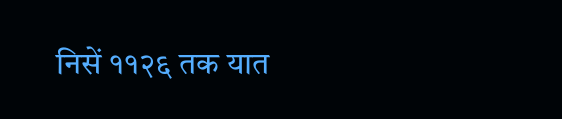निसें ११२६ तक यात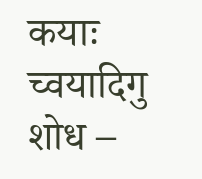कयाः च्वयादिगु शोध –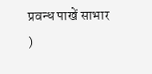प्रवन्ध पाखें साभार )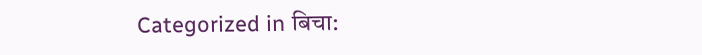Categorized in बिचा: